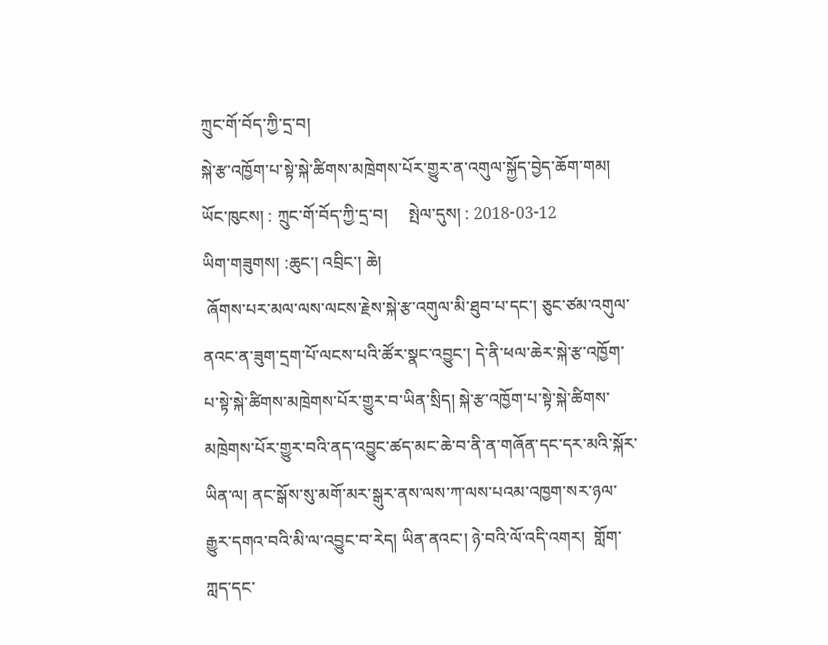ཀྲུང་གོ་བོད་ཀྱི་དྲ་བ།
སྐེ་རྩ་འཁྱོག་པ་སྟེ་སྐེ་ཚིགས་མཁྲེགས་པོར་གྱུར་ན་འགུལ་སྐྱོད་བྱེད་ཆོག་གམ།
ཡོང་ཁུངས། : ཀྲུང་གོ་བོད་ཀྱི་དྲ་བ།     སྤེལ་དུས། : 2018-03-12
ཡིག་གཟུགས། :ཆུང་། འབྲིང་། ཆེ།
 ཞོགས་པར་མལ་ལས་ལངས་རྗེས་སྐེ་རྩ་འགུལ་མི་ཐུབ་པ་དང་། ཅུང་ཙམ་འགུལ་ནའང་ན་ཟུག་དྲག་པོ་ལངས་པའི་ཚོར་སྣང་འབྱུང་། དེ་ནི་ཕལ་ཆེར་སྐེ་རྩ་འཁྱོག་པ་སྟེ་སྐེ་ཚིགས་མཁྲེགས་པོར་གྱུར་བ་ཡིན་སྲིད། སྐེ་རྩ་འཁྱོག་པ་སྟེ་སྐེ་ཚིགས་མཁྲེགས་པོར་གྱུར་བའི་ནད་འབྱུང་ཚད་མང་ཆེ་བ་ནི་ན་གཞོན་དང་དར་མའི་སྐོར་ཡིན་ལ། ནང་སྒོས་སུ་མགོ་མར་སྒུར་ནས་ལས་ཀ་ལས་པའམ་འཁྱག་སར་ཉལ་རྒྱུར་དགའ་བའི་མི་ལ་འབྱུང་བ་རེད། ཡིན་ནའང་། ཉེ་བའི་ལོ་འདི་འགར།  གློག་ཀླད་དང་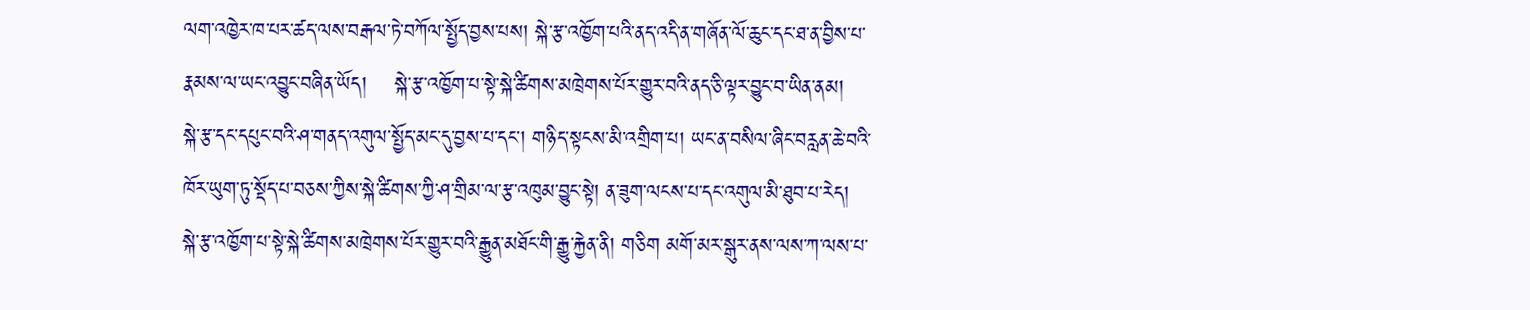ལག་འཁྱེར་ཁ་པར་ཚད་ལས་བརྒལ་ཏེ་བཀོལ་སྤྱོད་བྱས་པས། སྐེ་རྩ་འཁྱོག་པའི་ནད་འདི་ན་གཞོན་ལོ་ཆུང་དང་ཐ་ན་བྱིས་པ་རྣམས་ལ་ཡང་འབྱུང་བཞིན་ཡོད།    སྐེ་རྩ་འཁྱོག་པ་སྟེ་སྐེ་ཚིགས་མཁྲེགས་པོར་གྱུར་བའི་ནད་ཅི་ལྟར་བྱུང་བ་ཡིན་ནམ།
སྐེ་རྩ་དང་དཔུང་བའི་ཤ་གནད་འགུལ་སྤྱོད་མང་དུ་བྱས་པ་དང་། གཉིད་སྟངས་མི་འགྲིག་པ། ཡང་ན་བསིལ་ཞིང་བརླན་ཆེ་བའི་ཁོར་ཡུག་ཏུ་སྡོད་པ་བཅས་ཀྱིས་སྐེ་ཚིགས་ཀྱི་ཤ་གྲིམ་ལ་རྩ་འཁུམ་བྱུང་སྟེ། ན་ཟུག་ལངས་པ་དང་འགུལ་མི་ཐུབ་པ་རེད།
སྐེ་རྩ་འཁྱོག་པ་སྟེ་སྐེ་ཚིགས་མཁྲེགས་པོར་གྱུར་བའི་རྒྱུན་མཐོང་གི་རྒྱུ་རྐྱེན་ནི། གཅིག མགོ་མར་སྒུར་ནས་ལས་ཀ་ལས་པ་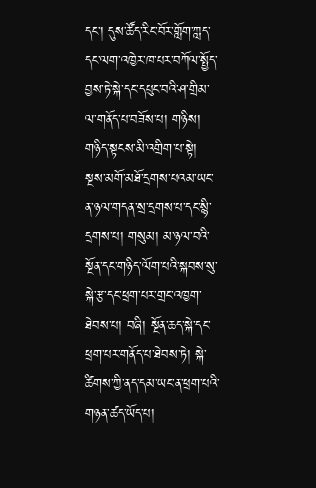དང་། དུས་ཚོད་རིང་བོར་གློག་ཀླད་དང་ལག་འཁྱེར་ཁ་པར་བཀོལ་སྤྱོད་བྱས་ཏེ་སྐེ་དང་དཔུང་བའི་ཤ་གྲིམ་ལ་གནོད་པ་བཟོས་པ། གཉིས། གཉིད་སྟངས་མི་འགྲིག་པ་སྟེ། སྔས་མགོ་མཐོ་དྲགས་པའམ་ཡང་ན་ཉལ་གདན་སྲ་དྲགས་པ་དང་སྙི་དྲགས་པ། གསུམ། མ་ཉལ་བའི་སྔོན་དང་གཉིད་ལོག་པའི་སྐབས་སུ་སྐེ་རྩ་དང་ཕྲག་པར་གྲང་འཁྱག་ཐེབས་པ། བཞི། སྔོན་ཆད་སྐེ་དང་ཕྲག་པར་གནོད་པ་ཐེབས་ཏེ། སྐེ་ཚིགས་ཀྱི་ནད་དམ་ཡང་ན་ཕྲག་པའི་གཉན་ཚད་ཡོད་པ།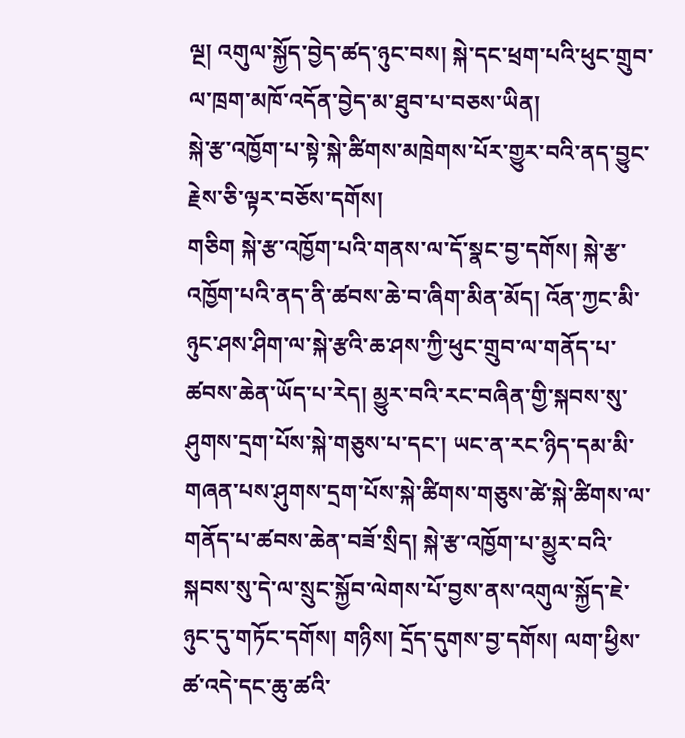ལྔ། འགུལ་སྐྱོད་བྱེད་ཚད་ཉུང་བས། སྐེ་དང་ཕྲག་པའི་ཕུང་གྲུབ་ལ་ཁྲག་མཁོ་འདོན་བྱེད་མ་ཐུབ་པ་བཅས་ཡིན།
སྐེ་རྩ་འཁྱོག་པ་སྟེ་སྐེ་ཚིགས་མཁྲེགས་པོར་གྱུར་བའི་ནད་བྱུང་རྗེས་ཅི་ལྟར་བཅོས་དགོས།
གཅིག སྐེ་རྩ་འཁྱོག་པའི་གནས་ལ་དོ་སྣང་བྱ་དགོས། སྐེ་རྩ་འཁྱོག་པའི་ནད་ནི་ཚབས་ཆེ་བ་ཞིག་མིན་མོད། འོན་ཀྱང་མི་ཉུང་ཤས་ཤིག་ལ་སྐེ་རྩའི་ཆ་ཤས་ཀྱི་ཕུང་གྲུབ་ལ་གནོད་པ་ཚབས་ཆེན་ཡོད་པ་རེད། མྱུར་བའི་རང་བཞིན་གྱི་སྐབས་སུ་ཤུགས་དྲག་པོས་སྐེ་གཅུས་པ་དང་། ཡང་ན་རང་ཉིད་དམ་མི་གཞན་པས་ཤུགས་དྲག་པོས་སྐེ་ཚིགས་གཅུས་ཚེ་སྐེ་ཚིགས་ལ་གནོད་པ་ཚབས་ཆེན་བཟོ་སྲིད། སྐེ་རྩ་འཁྱོག་པ་མྱུར་བའི་སྐབས་སུ་དེ་ལ་སྲུང་སྐྱོབ་ལེགས་པོ་བྱས་ནས་འགུལ་སྐྱོད་ཇེ་ཉུང་དུ་གཏོང་དགོས། གཉིས། དྲོད་དུགས་བྱ་དགོས། ལག་ཕྱིས་ཚ་འདེ་དང་ཆུ་ཚའི་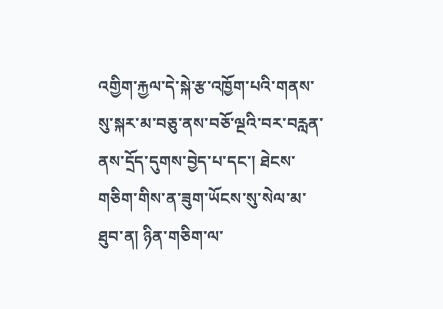འགྱིག་རྐྱལ་དེ་སྐེ་རྩ་འཁྱོག་པའི་གནས་སུ་སྐར་མ་བཅུ་ནས་བཅོ་ལྔའི་བར་བརླན་ནས་དྲོད་དུགས་བྱེད་པ་དང་། ཐེངས་གཅིག་གིས་ན་ཟུག་ཡོངས་སུ་སེལ་མ་ཐུབ་ན། ཉིན་གཅིག་ལ་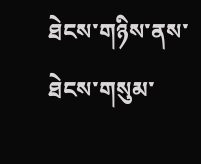ཐེངས་གཉིས་ནས་ཐེངས་གསུམ་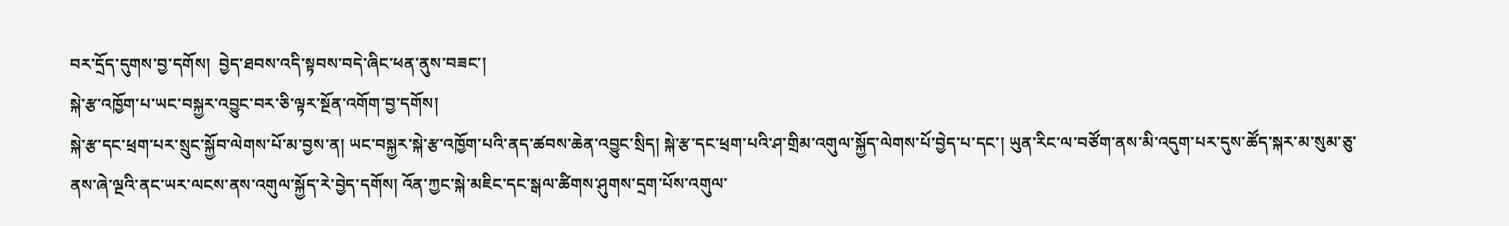བར་དྲོད་དུགས་བྱ་དགོས།  བྱེད་ཐབས་འདི་སྟབས་བདེ་ཞིང་ཕན་ནུས་བཟང་།
སྐེ་རྩ་འཁྱོག་པ་ཡང་བསྐྱར་འབྱུང་བར་ཅི་ལྟར་སྔོན་འགོག་བྱ་དགོས།
སྐེ་རྩ་དང་ཕྲག་པར་སྲུང་སྐྱོབ་ལེགས་པོ་མ་བྱས་ན། ཡང་བསྐྱར་སྐེ་རྩ་འཁྱོག་པའི་ནད་ཚབས་ཆེན་འབྱུང་སྲིད། སྐེ་རྩ་དང་ཕྲག་པའི་ཤ་གྲིམ་འགུལ་སྐྱོད་ལེགས་པོ་བྱེད་པ་དང་། ཡུན་རིང་ལ་བཙོག་ནས་མི་འདུག་པར་དུས་ཚོད་སྐར་མ་སུམ་ཅུ་ནས་ཞེ་ལྔའི་ནང་ཡར་ལངས་ནས་འགུལ་སྐྱོད་རེ་བྱེད་དགོས། འོན་ཀྱང་སྐེ་མཇིང་དང་སྒལ་ཚིགས་ཤུགས་དྲག་པོས་འགུལ་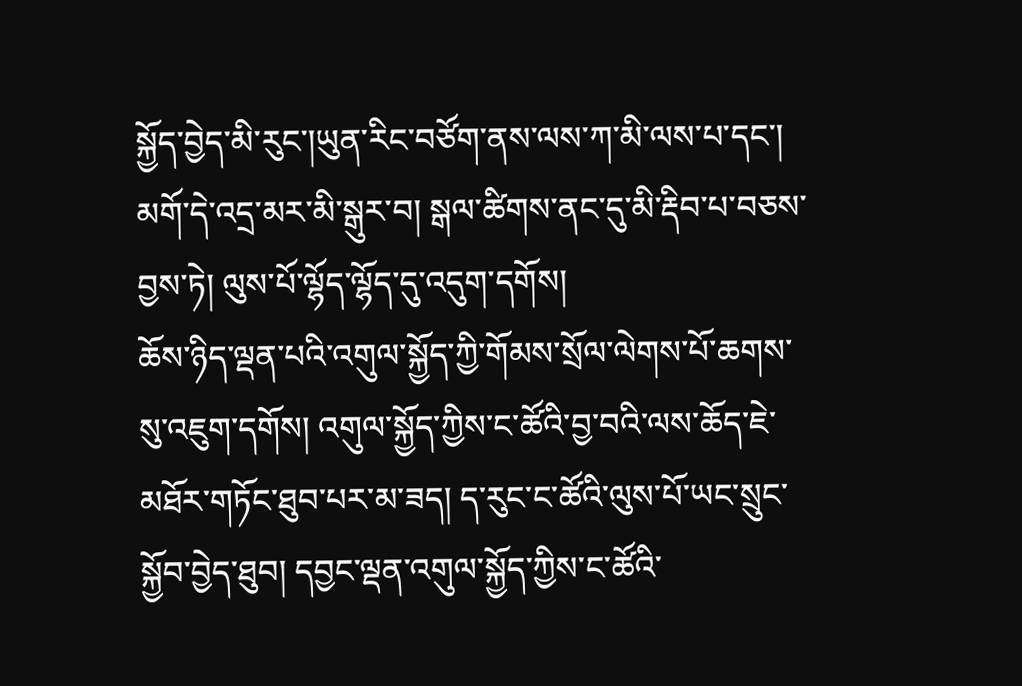སྐྱོད་བྱེད་མི་རུང་།ཡུན་རིང་བཙོག་ནས་ལས་ཀ་མི་ལས་པ་དང་། མགོ་དེ་འདྲ་མར་མི་སྒུར་བ། སྒལ་ཚིགས་ནང་དུ་མི་རྡིབ་པ་བཅས་བྱས་ཏེ། ལུས་པོ་ལྷོད་ལྷོད་དུ་འདུག་དགོས།
ཆོས་ཉིད་ལྡན་པའི་འགུལ་སྐྱོད་ཀྱི་གོམས་སྲོལ་ལེགས་པོ་ཆགས་སུ་འཇུག་དགོས། འགུལ་སྐྱོད་ཀྱིས་ང་ཚོའི་བྱ་བའི་ལས་ཆོད་ཇེ་མཐོར་གཏོང་ཐུབ་པར་མ་ཟད། ད་རུང་ང་ཚོའི་ལུས་པོ་ཡང་སྲུང་སྐྱོབ་བྱེད་ཐུབ། དབྱང་ལྡན་འགུལ་སྐྱོད་ཀྱིས་ང་ཚོའི་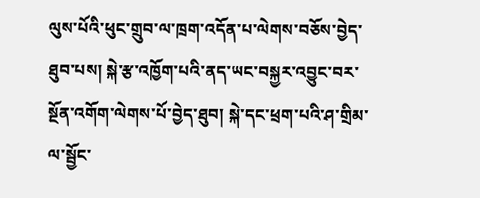ལུས་པོའི་ཕུང་གྲུབ་ལ་ཁྲག་འདོན་པ་ལེགས་བཅོས་བྱེད་ཐུབ་པས། སྐེ་རྩ་འཁྱོག་པའི་ནད་ཡང་བསྐྱར་འབྱུང་བར་སྔོན་འགོག་ལེགས་པོ་བྱེད་ཐུབ། སྐེ་དང་ཕྲག་པའི་ཤ་གྲིམ་ལ་སྦྱོང་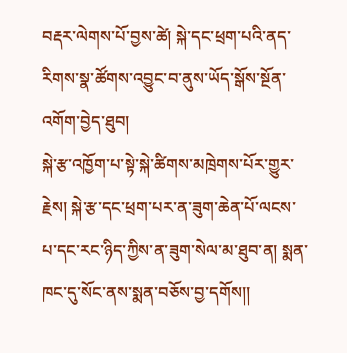བརྡར་ལེགས་པོ་བྱས་ཚེ། སྐེ་དང་ཕྲག་པའི་ནད་རིགས་སྣ་ཚོགས་འབྱུང་བ་ནུས་ཡོད་སྒོས་སྔོན་འགོག་བྱེད་ཐུབ།
སྐེ་རྩ་འཁྱོག་པ་སྟེ་སྐེ་ཚིགས་མཁྲེགས་པོར་གྱུར་རྗེས། སྐེ་རྩ་དང་ཕྲག་པར་ན་ཟུག་ཆེན་པོ་ལངས་པ་དང་རང་ཉིད་ཀྱིས་ན་ཟུག་སེལ་མ་ཐུབ་ན། སྨན་ཁང་དུ་སོང་ནས་སྨན་བཅོས་བྱ་དགོས།།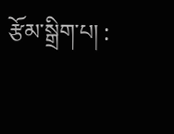རྩོམ་སྒྲིག་པ། :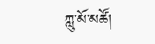ཀླུ་མོ་མཚོ།